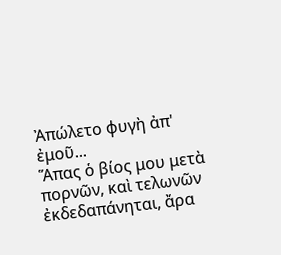Ἀπώλετο φυγὴ ἀπ' ἐμοῦ...
Ἅπας ὁ βίος μου μετὰ πορνῶν, καὶ τελωνῶν ἐκδεδαπάνηται, ἄρα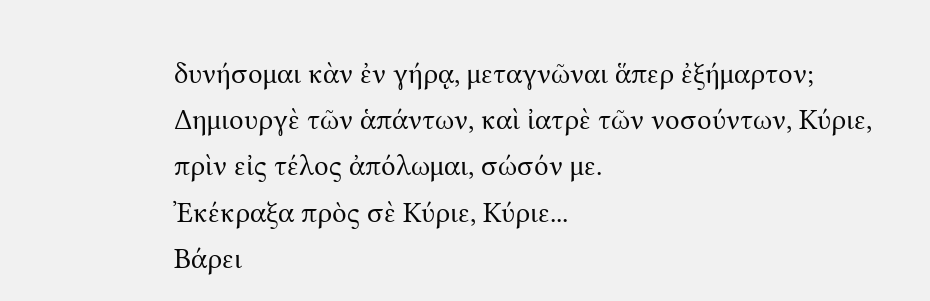δυνήσομαι κὰν ἐν γήρᾳ, μεταγνῶναι ἅπερ ἐξήμαρτον; Δημιουργὲ τῶν ἁπάντων, καὶ ἰατρὲ τῶν νοσούντων, Κύριε, πρὶν εἰς τέλος ἀπόλωμαι, σώσόν με.
Ἐκέκραξα πρὸς σὲ Κύριε, Κύριε...
Βάρει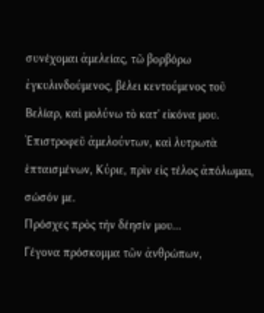συνέχομαι ἀμελείας, τῶ βορβόρω ἐγκυλινδούμενος, βέλει κεντούμενος τοῦ Βελίαρ, καὶ μολύνω τὸ κατ' εἰκόνα μου. Ἐπιστροφεῦ ἀμελούντων, καὶ λυτρωτὰ ἑπταισμένων, Κύριε, πρὶν εἰς τέλος ἀπόλωμαι, σώσόν με.
Πρόσχες πρὸς τὴν δέησίν μου...
Γέγονα πρόσκομμα τῶν ἀνθρώπων,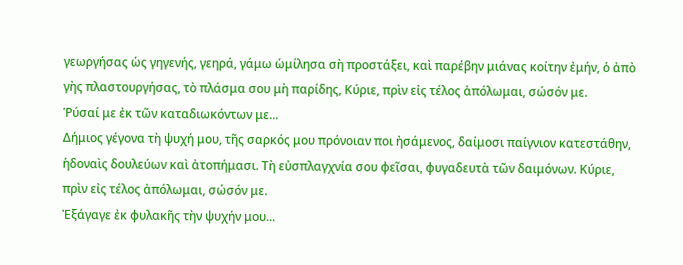γεωργήσας ὡς γηγενής, γεηρά, γάμω ὡμίλησα σὴ προστάξει, καὶ παρέβην μιάνας κοίτην ἐμήν, ὁ ἀπὸ γὴς πλαστουργήσας, τὸ πλάσμα σου μὴ παρίδης, Κύριε, πρὶν εἰς τέλος ἀπόλωμαι, σώσόν με.
Ῥύσαί με ἐκ τῶν καταδιωκόντων με...
Δήμιος γέγονα τὴ ψυχή μου, τῆς σαρκός μου πρόνοιαν ποι ἠσάμενος, δαίμοσι παίγνιον κατεστάθην, ἡδοναὶς δουλεύων καὶ ἀτοπήμασι. Τὴ εὐσπλαγχνία σου φεῖσαι, φυγαδευτὰ τῶν δαιμόνων. Κύριε, πρὶν εἰς τέλος ἀπόλωμαι, σώσόν με.
Ἐξάγαγε ἐκ φυλακῆς τὴν ψυχήν μου...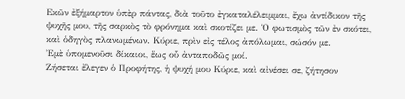Εκῶν ἐξήμαρτον ὑπὲρ πάντας, διὰ τοῦτο ἐγκαταλέλειμμαι, ἔχω ἀντίδικον τῆς ψυχῆς μου, τῆς σαρκὸς τὸ φρόνημα καὶ σκοτίζει με. Ὁ φωτισμὸς τῶν ἐν σκότει, καὶ ὁδηγὸς πλανωμένων. Κύριε, πρὶν εἰς τέλος ἀπόλωμαι, σώσόν με.
Ἐμὲ ὑπομενοῦσι δίκαιοι, ἕως οὗ ἀνταποδῶς μοί.
Ζήσεται ἔλεγεν ὁ Προφήτης, ἡ ψυχή μου Κύριε, καὶ αἰνέσει σε, ζήτησον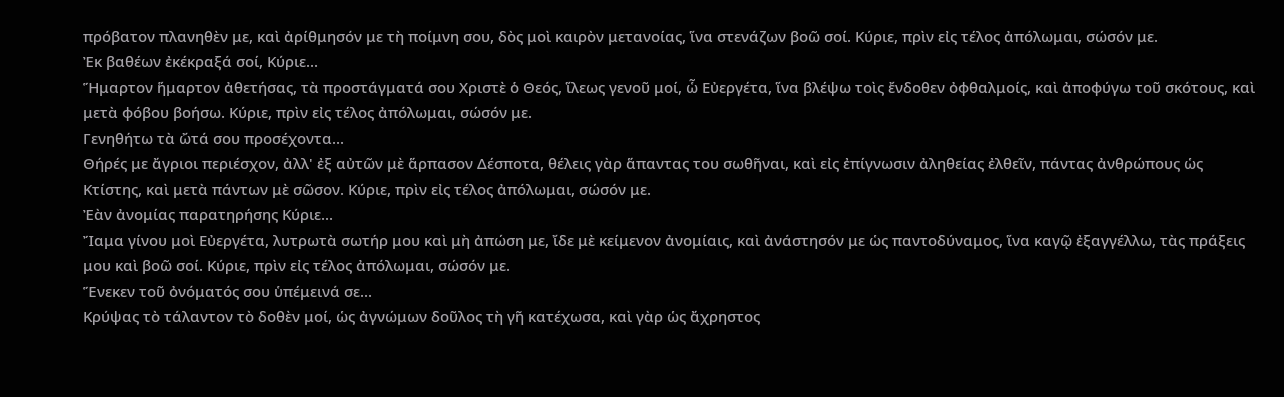πρόβατον πλανηθὲν με, καὶ ἀρίθμησόν με τὴ ποίμνη σου, δὸς μοὶ καιρὸν μετανοίας, ἵνα στενάζων βοῶ σοί. Κύριε, πρὶν εἰς τέλος ἀπόλωμαι, σώσόν με.
Ἐκ βαθέων ἐκέκραξά σοί, Κύριε...
Ἥμαρτον ἥμαρτον ἀθετήσας, τὰ προστάγματά σου Χριστὲ ὁ Θεός, ἵλεως γενοῦ μοί, ὧ Εὐεργέτα, ἵνα βλέψω τοὶς ἔνδοθεν ὀφθαλμοίς, καὶ ἀποφύγω τοῦ σκότους, καὶ μετὰ φόβου βοήσω. Κύριε, πρὶν εἰς τέλος ἀπόλωμαι, σώσόν με.
Γενηθήτω τὰ ὤτά σου προσέχοντα...
Θήρές με ἄγριοι περιέσχον, ἀλλ' ἐξ αὐτῶν μὲ ἅρπασον Δέσποτα, θέλεις γὰρ ἅπαντας του σωθῆναι, καὶ εἰς ἐπίγνωσιν ἀληθείας ἐλθεῖν, πάντας ἀνθρώπους ὡς Κτίστης, καὶ μετὰ πάντων μὲ σῶσον. Κύριε, πρὶν εἰς τέλος ἀπόλωμαι, σώσόν με.
Ἐὰν ἀνομίας παρατηρήσης Κύριε...
Ἴαμα γίνου μοὶ Εὐεργέτα, λυτρωτὰ σωτήρ μου καὶ μὴ ἀπώση με, ἴδε μὲ κείμενον ἀνομίαις, καὶ ἀνάστησόν με ὡς παντοδύναμος, ἵνα καγῷ ἐξαγγέλλω, τὰς πράξεις μου καὶ βοῶ σοί. Κύριε, πρὶν εἰς τέλος ἀπόλωμαι, σώσόν με.
Ἕνεκεν τοῦ ὀνόματός σου ὑπέμεινά σε...
Κρύψας τὸ τάλαντον τὸ δοθὲν μοί, ὡς ἀγνώμων δοῦλος τὴ γῆ κατέχωσα, καὶ γὰρ ὡς ἄχρηστος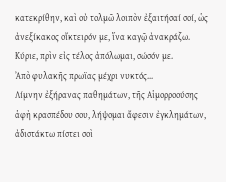κατεκρίθην, καὶ οὐ τολμῶ λοιπὸν ἐξαιτήσαί σοί, ὡς ἀνεξίκακος οἴκτειρόν με, ἵνα καγῷ ἀνακράζω. Κύριε, πρὶν εἰς τέλος ἀπόλωμαι, σώσόν με.
Ἀπὸ φυλακῆς πρωϊας μέχρι νυκτός...
Λίμνην ἐξήρανας παθημάτων, τῆς Αἱμορροούσης ἁφὴ κρασπέδου σου, λήψομαι ἄφεσιν ἐγκλημάτων, ἀδιστάκτω πίστει σοὶ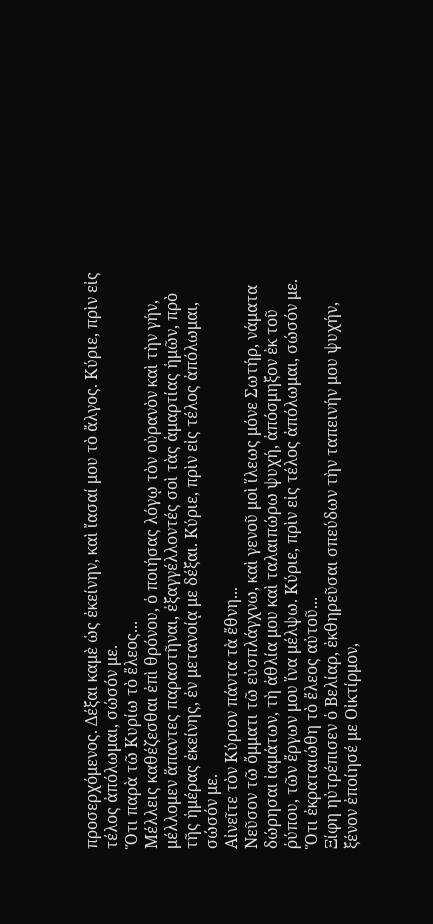προσερχόμενος. Δέξαι καμὲ ὡς ἐκείνην, καὶ ἴασαί μου τὸ ἄλγος. Κύριε, πρὶν εἰς τέλος ἀπόλωμαι, σώσόν με.
Ὅτι παρὰ τῶ Κυρίω τὸ ἔλεος...
Μέλλεις καθέζεσθαι ἐπὶ θρόνου, ὁ ποιήσας λόγῳ τὸν οὐρανὸν καὶ τὴν γήν, μέλλομεν ἅπαντες παραστῆναι, ἐξαγγέλλοντές σοὶ τὰς ἁμαρτίας ἡμῶν, πρὸ τῆς ἡμέρας ἐκείνης, ἐν μετανοίᾳ με δέξαι. Κύριε, πρὶν εἰς τέλος ἀπόλωμαι, σώσόν με.
Αἰνεῖτε τὸν Κύριον πάντα τὰ ἔθνη...
Νεῦσον τῶ ὄμματι τῶ εὐσπλάγχνω, καὶ γενοῦ μοὶ ἵλεως μόνε Σωτήρ, νάματα δώρησαι ἰαμάτων, τὴ ἀθλία μου καὶ ταλαιπώρω ψυχή, ἀπόσμηξον ἐκ τοῦ ῥύπου, τῶν ἔργων μου ἵνα μέλψω. Κύριε, πρὶν εἰς τέλος ἀπόλωμαι, σώσόν με.
Ὅτι ἐκραταιώθη τὸ ἔλεος αὐτοῦ...
Ξίφη ηὐτρέπισεν ὁ Βελίαρ, ἐκθηρεῦσαι σπεύδων τὴν ταπεινήν μου ψυχήν, ξένον ἐποίησέ με Οἰκτίρμον,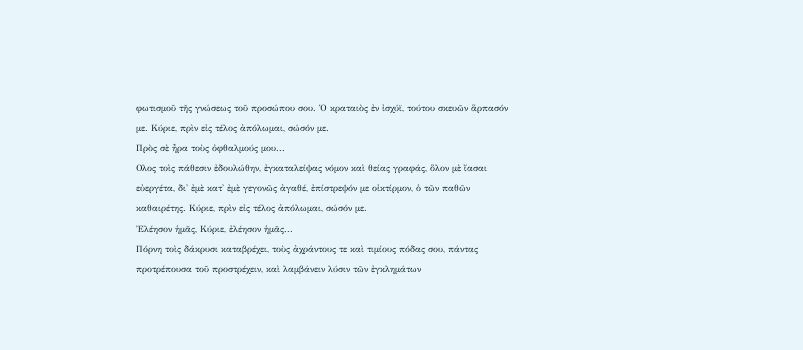φωτισμοῦ τῆς γνώσεως τοῦ προσώπου σου. Ὁ κραταιὸς ἐν ἰσχύϊ, τούτου σκευῶν ἅρπασόν με. Κύριε, πρὶν εἰς τέλος ἀπόλωμαι, σώσόν με.
Πρὸς σὲ ἦρα τοὺς ὀφθαλμούς μου...
Ολος τοὶς πάθεσιν ἐδουλώθην, ἐγκαταλείψας νόμον καὶ θείας γραφάς, ὅλον μὲ ἴασαι εὐεργέτα, δι' ἐμὲ κατ' ἐμὲ γεγονῶς ἀγαθέ, ἐπίστρεψόν με οἰκτίρμον, ὁ τῶν παθῶν καθαιρέτης. Κύριε, πρὶν εἰς τέλος ἀπόλωμαι, σώσόν με.
Ἐλέησον ἡμᾶς, Κύριε, ἐλέησον ἡμᾶς...
Πόρνη τοὶς δάκρυσι καταβρέχει, τοὺς ἀχράντους τε καὶ τιμίους πόδας σου, πάντας προτρέπουσα τοῦ προστρέχειν, καὶ λαμβάνειν λύσιν τῶν ἐγκλημάτων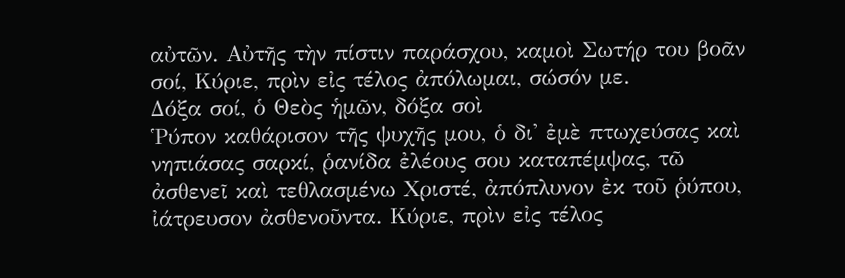αὐτῶν. Αὐτῆς τὴν πίστιν παράσχου, καμοὶ Σωτήρ του βοᾶν σοί, Κύριε, πρὶν εἰς τέλος ἀπόλωμαι, σώσόν με.
Δόξα σοί, ὁ Θεὸς ἡμῶν, δόξα σοὶ
Ῥύπον καθάρισον τῆς ψυχῆς μου, ὁ δι' ἐμὲ πτωχεύσας καὶ νηπιάσας σαρκί, ῥανίδα ἐλέους σου καταπέμψας, τῶ ἀσθενεῖ καὶ τεθλασμένω Χριστέ, ἀπόπλυνον ἐκ τοῦ ῥύπου, ἰάτρευσον ἀσθενοῦντα. Κύριε, πρὶν εἰς τέλος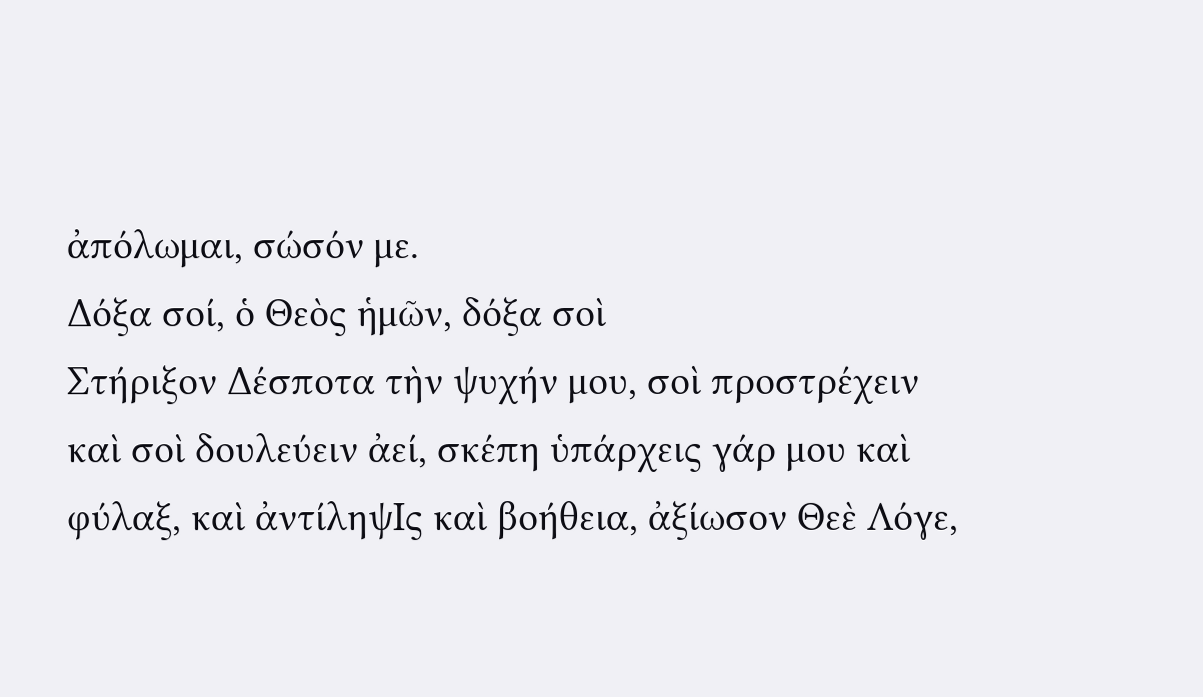ἀπόλωμαι, σώσόν με.
Δόξα σοί, ὁ Θεὸς ἡμῶν, δόξα σοὶ
Στήριξον Δέσποτα τὴν ψυχήν μου, σοὶ προστρέχειν καὶ σοὶ δουλεύειν ἀεί, σκέπη ὑπάρχεις γάρ μου καὶ φύλαξ, καὶ ἀντίληψΙς καὶ βοήθεια, ἀξίωσον Θεὲ Λόγε,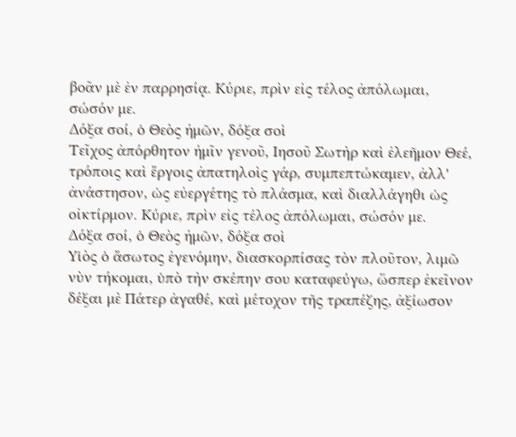βοᾶν μὲ ἐν παρρησίᾳ. Κύριε, πρὶν εἰς τέλος ἀπόλωμαι, σώσόν με.
Δόξα σοί, ὁ Θεὸς ἡμῶν, δόξα σοὶ
Τεῖχος ἀπόρθητον ἡμῖν γενοῦ, Ιησοῦ Σωτὴρ καὶ ἐλεῆμον Θεέ, τρόποις καὶ ἔργοις ἀπατηλοὶς γάρ, συμπεπτώκαμεν, ἀλλ' ἀνάστησον, ὡς εὐεργέτης τὸ πλάσμα, καὶ διαλλάγηθι ὡς οἰκτίρμον. Κύριε, πρὶν εἰς τέλος ἀπόλωμαι, σώσόν με.
Δόξα σοί, ὁ Θεὸς ἡμῶν, δόξα σοὶ
Υἱὸς ὁ ἄσωτος ἐγενόμην, διασκορπίσας τὸν πλοῦτον, λιμῶ νὺν τήκομαι, ὑπὸ τὴν σκέπην σου καταφεύγω, ὥσπερ ἐκεῖνον δέξαι μὲ Πάτερ ἀγαθέ, καὶ μέτοχον τῆς τραπέζης, ἀξίωσον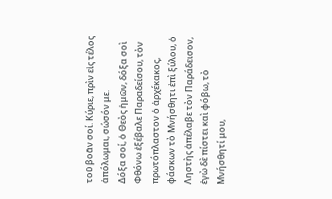τοῦ βοᾶν σοί. Κύριε, πρὶν εἰς τέλος ἀπόλωμαι, σώσόν με.
Δόξα σοί, ὁ Θεὸς ἡμῶν, δόξα σοὶ
Φθόνω ἐξέβαλε Παραδείσου, τὸν πρωτόπλαστον ὁ ἀρχέκακος, φάσκων τὸ Μνήσθητι ἐπὶ ξύλου, ὁ Ληστὴς ἀπέλαβε τὸν Παράδεισον, ἐγὼ δὲ πίστει καὶ φόβω, τὸ Μνήσθητί μου,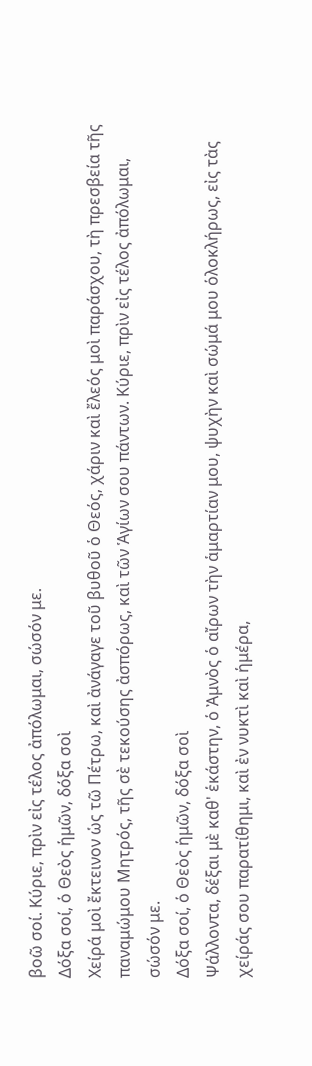βοῶ σοί. Κύριε, πρὶν εἰς τέλος ἀπόλωμαι, σώσόν με.
Δόξα σοί, ὁ Θεὸς ἡμῶν, δόξα σοὶ
Χείρά μοὶ ἔκτεινον ὡς τῶ Πέτρω, καὶ ἀνάγαγε τοῦ βυθοῦ ὁ Θεός, χάριν καὶ ἔλεός μοὶ παράσχου, τὴ πρεσβεία τῆς παναμώμου Μητρός, τῆς σὲ τεκούσης ἀσπόρως, καὶ τῶν Ἁγίων σου πάντων. Κύριε, πρὶν εἰς τέλος ἀπόλωμαι, σώσόν με.
Δόξα σοί, ὁ Θεὸς ἡμῶν, δόξα σοὶ
Ψάλλοντα, δέξαι μὲ καθ' ἑκάστην, ὁ Ἀμνὸς ὁ αἴρων τὴν ἁμαρτίαν μου, ψυχὴν καὶ σώμά μου ὁλοκλήρως, εἰς τὰς χείράς σου παρατίθημι, καὶ ἐν νυκτὶ καὶ ἡμέρα,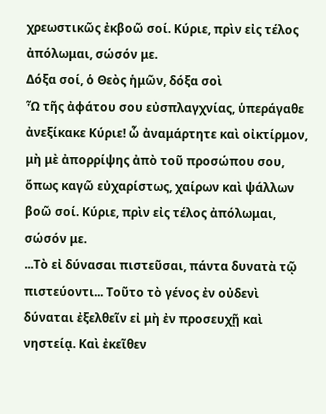χρεωστικῶς ἐκβοῶ σοί. Κύριε, πρὶν εἰς τέλος ἀπόλωμαι, σώσόν με.
Δόξα σοί, ὁ Θεὸς ἡμῶν, δόξα σοὶ
Ὧ τῆς ἀφάτου σου εὐσπλαγχνίας, ὑπεράγαθε ἀνεξίκακε Κύριε! ὧ ἀναμάρτητε καὶ οἰκτίρμον, μὴ μὲ ἀπορρίψης ἀπὸ τοῦ προσώπου σου, ὅπως καγῶ εὐχαρίστως, χαίρων καὶ ψάλλων βοῶ σοί. Κύριε, πρὶν εἰς τέλος ἀπόλωμαι, σώσόν με.
...Τὸ εἰ δύνασαι πιστεῦσαι, πάντα δυνατὰ τῷ πιστεύοντι... Τοῦτο τὸ γένος ἐν οὐδενὶ δύναται ἐξελθεῖν εἰ μὴ ἐν προσευχῇ καὶ νηστείᾳ. Καὶ ἐκεῖθεν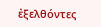ἐξελθόντες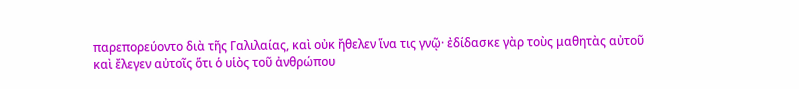παρεπορεύοντο διὰ τῆς Γαλιλαίας, καὶ οὐκ ἤθελεν ἵνα τις γνῷ· ἐδίδασκε γὰρ τοὺς μαθητὰς αὐτοῦ καὶ ἔλεγεν αὐτοῖς ὅτι ὁ υἱὸς τοῦ ἀνθρώπου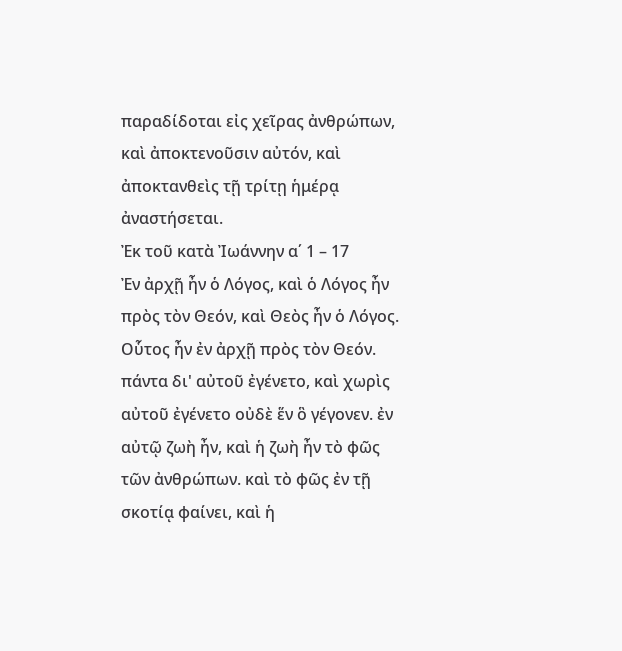παραδίδοται εἰς χεῖρας ἀνθρώπων, καὶ ἀποκτενοῦσιν αὐτόν, καὶ ἀποκτανθεὶς τῇ τρίτῃ ἡμέρᾳ ἀναστήσεται.
Ἐκ τοῦ κατὰ Ἰωάννην α΄ 1 – 17
Ἐν ἀρχῇ ἦν ὁ Λόγος, καὶ ὁ Λόγος ἦν πρὸς τὸν Θεόν, καὶ Θεὸς ἦν ὁ Λόγος. Οὗτος ἦν ἐν ἀρχῇ πρὸς τὸν Θεόν. πάντα δι' αὐτοῦ ἐγένετο, καὶ χωρὶς αὐτοῦ ἐγένετο οὐδὲ ἕν ὃ γέγονεν. ἐν αὐτῷ ζωὴ ἦν, καὶ ἡ ζωὴ ἦν τὸ φῶς τῶν ἀνθρώπων. καὶ τὸ φῶς ἐν τῇ σκοτίᾳ φαίνει, καὶ ἡ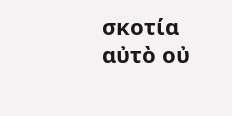σκοτία αὐτὸ οὐ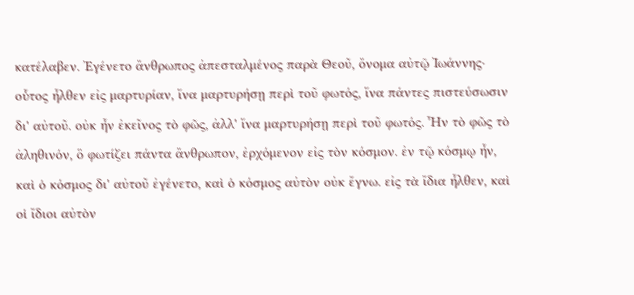κατέλαβεν. Ἐγένετο ἄνθρωπος ἀπεσταλμένος παρὰ Θεοῦ, ὄνομα αὐτῷ Ἰωάννης· οὗτος ἦλθεν εἰς μαρτυρίαν, ἵνα μαρτυρήσῃ περὶ τοῦ φωτός, ἵνα πάντες πιστεύσωσιν δι' αὐτοῦ. οὐκ ἦν ἐκεῖνος τὸ φῶς, ἀλλ' ἵνα μαρτυρήσῃ περὶ τοῦ φωτός. Ἦν τὸ φῶς τὸ ἀληθινόν, ὃ φωτίζει πάντα ἄνθρωπον, ἐρχόμενον εἰς τὸν κόσμον. ἐν τῷ κόσμῳ ἦν, καὶ ὁ κόσμος δι' αὐτοῦ ἐγένετο, καὶ ὁ κόσμος αὐτὸν οὐκ ἔγνω. εἰς τὰ ἴδια ἦλθεν, καὶ οἱ ἴδιοι αὐτὸν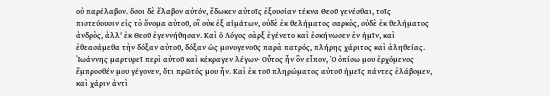οὐ παρέλαβον. ὅσοι δὲ ἔλαβον αὐτόν, ἔδωκεν αὐτοῖς ἐξουσίαν τέκνα Θεοῦ γενέσθαι, τοῖς πιστεύουσιν εἰς τὸ ὄνομα αὐτοῦ, οἳ οὐκ ἐξ αἱμάτων, οὐδὲ ἐκ θελήματος σαρκὸς, οὐδὲ ἐκ θελήματος ἀνδρὸς, ἀλλ' ἐκ Θεοῦ ἐγεννήθησαν. Καὶ ὁ Λόγος σὰρξ ἐγένετο καὶ ἐσκήνωσεν ἐν ἡμῖν, καὶ ἐθεασάμεθα τὴν δόξαν αὐτοῦ, δόξαν ὡς μονογενοῦς παρὰ πατρός, πλήρης χάριτος καὶ ἀληθείας. Ἰωάννης μαρτυρεῖ περὶ αὐτοῦ καὶ κέκραγεν λέγων· Οὗτος ἦν ὃν εἶπον, Ὁ ὀπίσω μου ἐρχόμενος ἔμπροσθέν μου γέγονεν, ὅτι πρῶτός μου ἦν. Καὶ ἐκ τοῦ πληρώματος αὐτοῦ ἡμεῖς πάντες ἐλάβομεν, καὶ χάριν ἀντὶ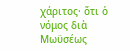χάριτος· ὅτι ὁ νόμος διὰ Μωϋσέως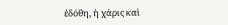ἐδόθη, ἡ χάρις καὶ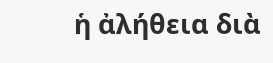ἡ ἀλήθεια διὰ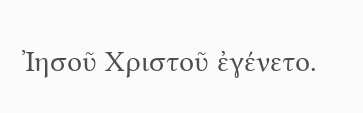Ἰησοῦ Χριστοῦ ἐγένετο.